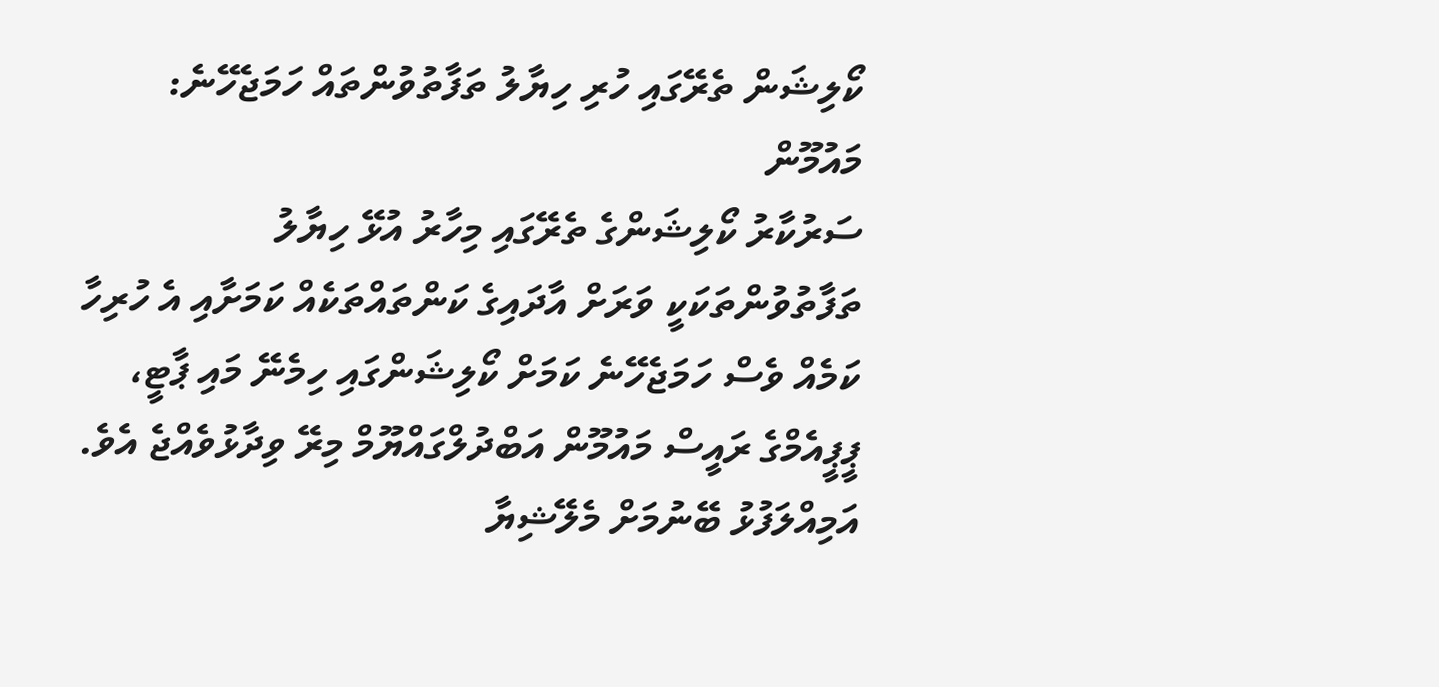ކޯލިޝަން ތެރޭގައި ހުރި ހިޔާލު ތަފާތުވުންތައް ހަމަޖެހޭނެ: މައުމޫން
ސަރުކާރު ކޯލިޝަންގެ ތެރޭގައި މިހާރު އުޅޭ ހިޔާލު ތަފާތުވުންތަކަކީ ވަރަށް އާދައިގެ ކަންތައްތަކެއް ކަމަށާއި އެ ހުރިހާ ކަމެއް ވެސް ހަމަޖެހޭނެ ކަމަށް ކޯލިޝަންގައި ހިމެނޭ މައި ޕާޓީ، ޕީޕީއެމްގެ ރައީސް މައުމޫން އަބްދުލްގައްޔޫމް މިރޭ ވިދާޅުވެއްޖެ އެވެ. އަމިއްލަފުޅު ބޭނުމަށް މެލޭޝިޔާ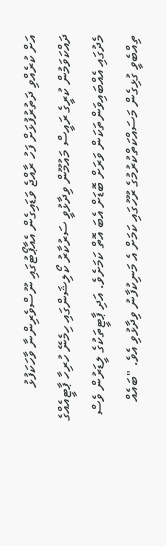އަށް ކުރެއްވި ދަތުރުފުޅަށް ފަހު ރާއްޖެ ވަޑައިގެން އެއާޕޯޓުގައި ނޫސްވެރިންނާ ވާހަކަފުޅު ދައްކަވަމުން ކުރީގެ ރައީސް މައުމޫން ވިދާޅުވީ ސަރުކާރު ކޯލިޝަންގައި ހިމެނޭ ހުރިހާ ޕާޓީއެއްގެ މެދުގައި އެއްބައިވަންތަކަން ވަރަށް ބޮޑަށް އެބަ އޮތް ކަމަށެވެ. އަދި ޕާޓީތަކުގެ ލީޑަރުން ވެސް ތިއްބެވީ ގުޅިގެން މަސައްކަތްކުރުމުގެ ރޫހުގައި ކަމަށް އެ މަނިކުފާނު ވިދާޅުވި އެވެ. "ބައެއް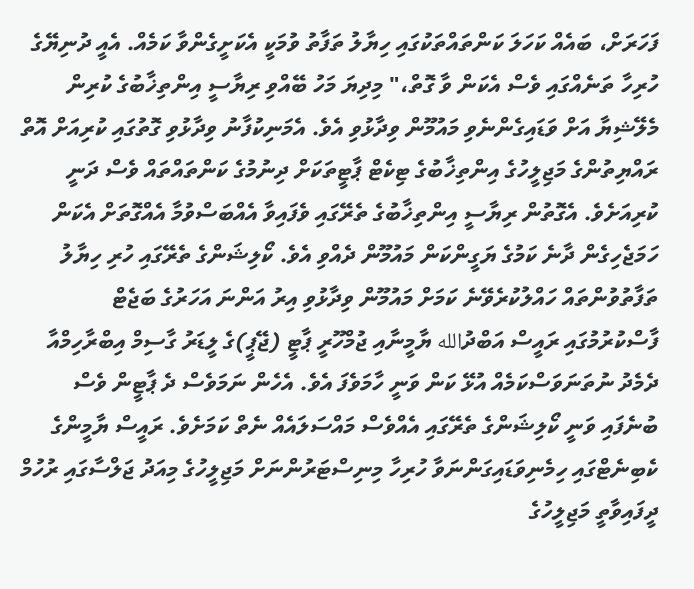ފަހަރަށް، ބައެއް ކަހަލަ ކަންތައްތަކުގައި ހިޔާލު ތަފާތު ވުމަކީ އެކަށީގެންވާ ކަމެއް. އެއީ ދުނިޔޭގެ ހުރިހާ ތަނެއްގައި ވެސް އެކަން ވާ ގޮތް،" މިދިޔަ މަހު ބޭއްވި ރިޔާސީ އިންތިޚާބުގެ ކުރިން މެލޭޝިޔާ އަށް ވަޑައިގެންނެވި މައުމޫން ވިދާޅުވި އެވެ. އެމަނިކުފާނު ވިދާޅުވި ގޮތުގައި ކުރިއަށް އޮތް ރައްޔިތުންގެ މަޖިލީހުގެ އިންތިޚާބުގެ ޓިކެޓް ޕާޓީތަކަށް ދިނުމުގެ ކަންތައްތައް ވެސް ދަނީ ކުރިއަށެވެ. އެގޮތުން ރިޔާސީ އިންތިޚާބުގެ ތެރޭގައި ވެފައިވާ އެއްބަސްވުމާ އެއްގޮތަށް އެކަން ހަމަޖެހިގެން ދާނެ ކަމުގެ ޔަގީންކަން މައުމޫން ދެއްވި އެވެ. ކޯލިޝަންގެ ތެރޭގައި ހުރި ހިޔާލު ތަފާތުވުންތައް ހައްލުކުރެވޭނެ ކަމަށް މައުމޫން ވިދާޅުވި އިރު އަންނަ އަހަރުގެ ބަޖެޓް ފާސްކުރުމުގައި ރައީސް އަބްދުالله ޔާމީނާއި ޖުމްހޫރީ ޕާޓީ (ޖޭޕީ)ގެ ލީޑަރު ގާސިމް އިބްރާހިމްއާ ދެމެދު ނުތަނަވަސްކަމެއް އުޅޭ ކަން ވަނީ ހާމަވެފަ އެވެ. އެހެން ނަމަވެސް ދެ ޕާޓީން ވެސް ބުނެފައި ވަނީ ކޯލިޝަންގެ ތެރޭގައި އެއްވެސް މައްސަލައެއް ނެތް ކަމަށެވެ. ރައީސް ޔާމީންގެ ކެބިނެޓްގައި ހިމެނިވަޑައިގަންނަވާ ހުރިހާ މިނިސްޓަރުންނަށް މަޖިލީހުގެ މިއަދު ޖަލްސާގައި ރުހުމް ދީފައިވާތީ މަޖިލީހުގެ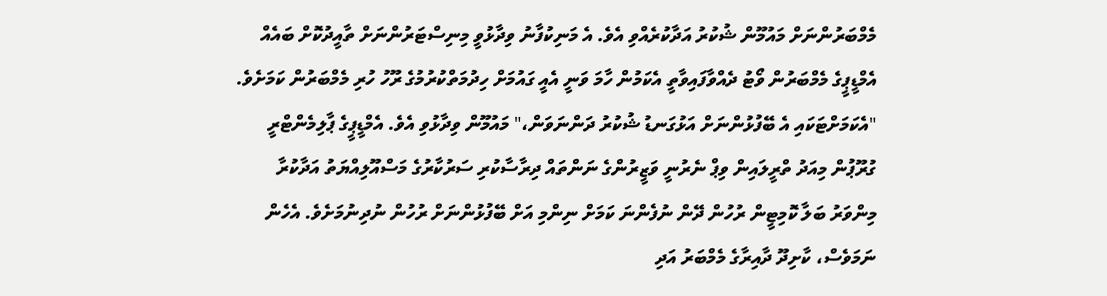މެމްބަރުންނަށް މައުމޫން ޝުކުރު އަދާކުރެއްވި އެވެ. އެ މަނިކުފާނު ވިދާޅުވީ މިނިސްޓަރުންނަށް ތާއީދުކޮށް ބައެއް އެމްޑީޕީގެ މެމްބަރުން ވޯޓު ދެއްވާފައިވާތީ އެކަމުން ހާމަ ވަނީ އެއީ ގައުމަށް ހިދުމަތްކުރުމުގެ ރޫހު ހުރި މެމްބަރުން ކަމަށެވެ. "އެކަމަށްޓަކައި އެ ބޭފުޅުންނަށް އަޅުގަނޑު ޝުކުރު ދަންނަވަން،" މައުމޫން ވިދާޅުވި އެވެ. އެމްޑީޕީގެ ޕާލިމެންޓްރީ ގުރޫޕުން މިއަދު ތްރީލައިން ވިޕް ނެރުނީ ވަޒީރުންގެ ނަންތައް ދިރާސާކުރި ސަރުކާރުގެ މަސްއޫލިއްޔަތު އަދާކުރާ މިންވަރު ބަލާ ކޮމިޓީން ރުހުން ދޭން ނުފެންނަ ކަމަށް ނިންމި އަށް ބޭފުޅުންނަށް ރުހުން ނުދިނުމަށެވެ. އެހެން ނަމަވެސް، ކާށިދޫ ދާއިރާގެ މެމްބަރު އަދި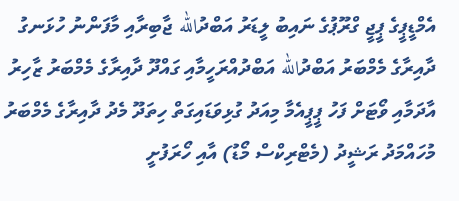އެމްޑީޕީގެ ޕީޖީ ގްރޫޕުގެ ނައިބު ލީޑަރު އަބްދުالله ޖާބިރާއި މާފަންނު ހުޅަނގު ދާއިރާގެ މެމްބަރު އަބްދުالله އަބްދުއްރަހީމާއި ގައްދޫ ދާއިރާގެ މެމްބަރު ޒާހިރު އާދަމާއި ވޯޓަށް ފަހު ޕީޕީއެމާ މިއަދު ގުޅިވަޑައިގަތް ހިތަދޫ މެދު ދާއިރާގެ މެމްބަރު މުހައްމަދު ރަޝީދު (މެޓްރިކްސް މޯޑު) އާއި ހޯރަފުށީ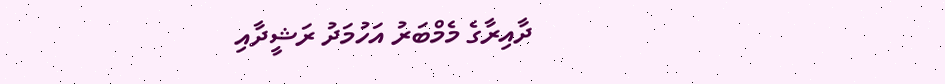ދާއިރާގެ މެމްބަރު އަހުމަދު ރަޝީދާއި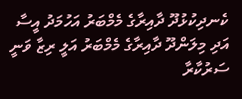ކެނދިކުޅުދޫ ދާއިރާގެ މެމްބަރު އަހުމަދު އީސާ އަދި މިލަންދޫ ދާއިރާގެ މެމްބަރު އަލީ ރިޒާ ވަނީ ސަރުކާރާ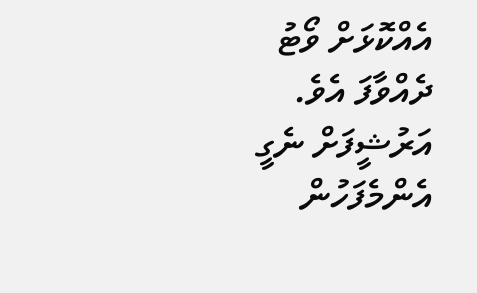އެއްކޮޅަށް ވޯޓު ދެއްވާފަ އެވެ.
އަރުޝީފަށް ނެގީ
އެންމެފަހުން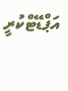އަޕްޑޭޓްކުރީ